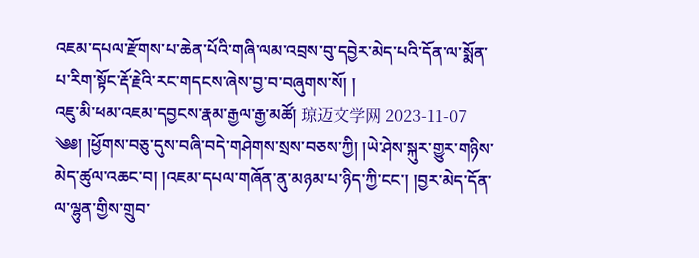འཇམ་དཔལ་རྫོགས་པ་ཆེན་པོའི་གཞི་ལམ་འབྲས་བུ་དབྱེར་མེད་པའི་དོན་ལ་སྨོན་པ་རིག་སྟོང་རྡོ་རྗེའི་རང་གདངས་ཞེས་བྱ་བ་བཞུགས་སོ། །
འཇུ་མི་ཕམ་འཇམ་དབྱངས་རྣམ་རྒྱལ་རྒྱ་མཚོ། 琼迈文学网 2023-11-07
༄༅། །ཕྱོགས་བཅུ་དུས་བཞི་བདེ་གཤེགས་སྲས་བཅས་ཀྱི། །ཡེ་ཤེས་སྐུར་གྱུར་གཉིས་མེད་ཚུལ་འཆང་བ། །འཇམ་དཔལ་གཞོན་ནུ་མཉམ་པ་ཉིད་ཀྱི་ངང་། །བྱར་མེད་དོན་ལ་ལྷུན་གྱིས་གྲུབ་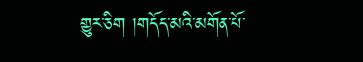གྱུར་ཅིག །གདོད་མའི་མགོན་པོ་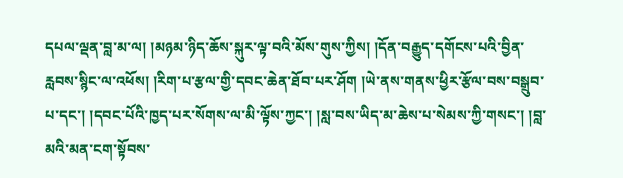དཔལ་ལྡན་བླ་མ་ལ། །མཉམ་ཉིད་ཆོས་སྐུར་ལྟ་བའི་མོས་གུས་ཀྱིས། །དོན་བརྒྱུད་དགོངས་པའི་བྱིན་རླབས་སྙིང་ལ་འཕོས། །རིག་པ་རྩལ་གྱི་དབང་ཆེན་ཐོབ་པར་ཤོག །ཡེ་ནས་གནས་ཕྱིར་རྩོལ་བས་བསྒྲུབ་པ་དང་། །དབང་པོའི་ཁྱད་པར་སོགས་ལ་མི་ལྟོས་ཀྱང་། །སླ་བས་ཡིད་མ་ཆེས་པ་སེམས་ཀྱི་གསང་། །བླ་མའི་མན་ངག་སྟོབས་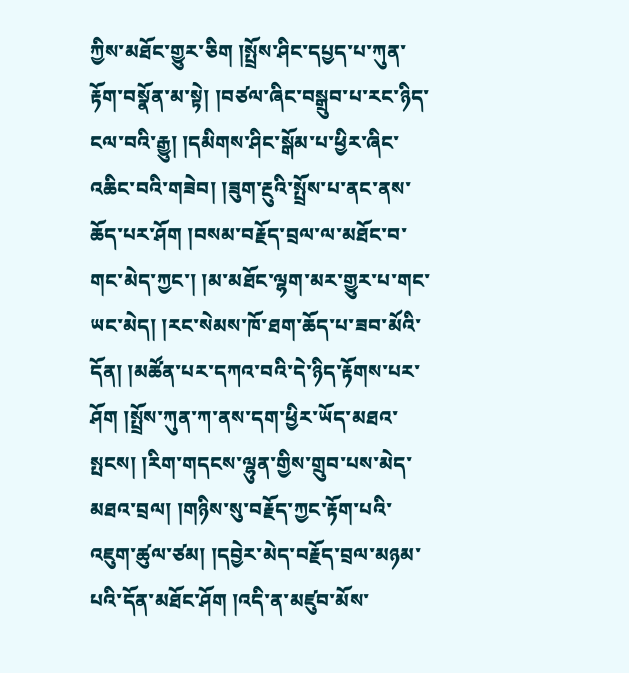ཀྱིས་མཐོང་གྱུར་ཅིག །སྤྲོས་ཤིང་དཔྱད་པ་ཀུན་རྟོག་བསྣོན་མ་སྟེ། །བཙལ་ཞིང་བསྒྲུབ་པ་རང་ཉིད་ངལ་བའི་རྒྱུ། །དམིགས་ཤིང་སྒོམ་པ་ཕྱིར་ཞིང་འཆིང་བའི་གཟེབ། །ཟུག་རྔུའི་སྤྲོས་པ་ནང་ནས་ཆོད་པར་ཤོག །བསམ་བརྗོད་བྲལ་ལ་མཐོང་བ་གང་མེད་ཀྱང་། །མ་མཐོང་ལྷག་མར་གྱུར་པ་གང་ཡང་མེད། །རང་སེམས་ཁོ་ཐག་ཆོད་པ་ཟབ་མོའི་དོན། །མཚོན་པར་དཀའ་བའི་དེ་ཉིད་རྟོགས་པར་ཤོག །སྤྲོས་ཀུན་ཀ་ནས་དག་ཕྱིར་ཡོད་མཐའ་སྤངས། །རིག་གདངས་ལྷུན་གྱིས་གྲུབ་པས་མེད་མཐའ་བྲལ། །གཉིས་སུ་བརྗོད་ཀྱང་རྟོག་པའི་འཇུག་ཚུལ་ཙམ། །དབྱེར་མེད་བརྗོད་བྲལ་མཉམ་པའི་དོན་མཐོང་ཤོག །འདི་ན་མཛུབ་མོས་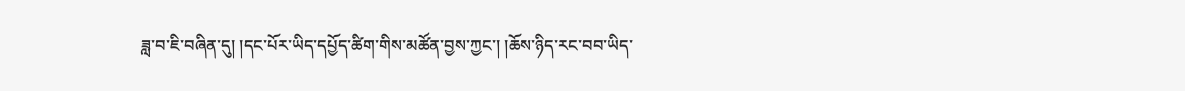ཟླ་བ་ཇི་བཞིན་དུ། །དང་པོར་ཡིད་དཔྱོད་ཚིག་གིས་མཚོན་བྱས་ཀྱང་། །ཆོས་ཉིད་རང་བབ་ཡིད་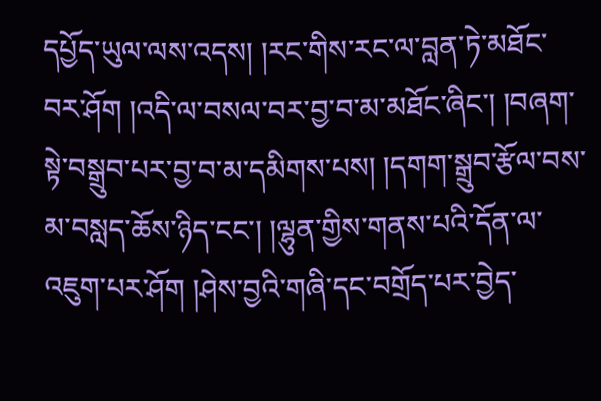དཔྱོད་ཡུལ་ལས་འདས། །རང་གིས་རང་ལ་བླན་ཏེ་མཐོང་བར་ཤོག །འདི་ལ་བསལ་བར་བྱ་བ་མ་མཐོང་ཞིང་། །བཞག་སྟེ་བསྒྲུབ་པར་བྱ་བ་མ་དམིགས་པས། །དགག་སྒྲུབ་རྩོལ་བས་མ་བསླད་ཆོས་ཉིད་ངང་། །ལྷུན་གྱིས་གནས་པའི་དོན་ལ་འཇུག་པར་ཤོག །ཤེས་བྱའི་གཞི་དང་བགྲོད་པར་བྱེད་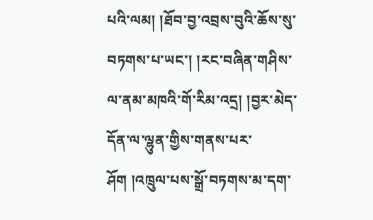པའི་ལམ། །ཐོབ་བྱ་འབྲས་བུའི་ཆོས་སུ་བཏགས་པ་ཡང་། །རང་བཞིན་གཤིས་ལ་ནམ་མཁའི་གོ་རིམ་འདྲ། །བྱར་མེད་དོན་ལ་ལྷུན་གྱིས་གནས་པར་ཤོག །འཁྲུལ་པས་སྒྲོ་བཏགས་མ་དག་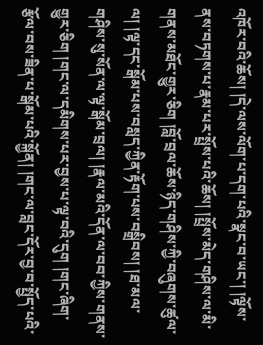འཁོར་བའི་ཆོས། །དེ་ལས་ལོག་པ་དག་པའི་སྣང་བ་ཡང་། །ལྟོས་ནས་བཏགས་པ་རྣམ་པར་སྤྲོས་པའི་ཆོས། །སྤྲོས་མེད་གཤིས་ལ་མི་གནས་མཐོང་གྱུར་ཅིག །བློ་བྲལ་ཆོས་ཉིད་གཤིས་ཀྱི་བཞུགས་ཚུལ་ལ། །ལྟ་དང་སྒོམ་པས་བསླད་ཀྱིན་རྟོག་པས་བསྒྲིབས། །ཐ་མལ་གཤིས་སུ་སོན་ལ་ལྟ་སྒོམ་བྲལ། །རྣལ་མའི་དོན་ལ་བབ་ཀྱིས་གནས་གྱུར་ཅིག །གང་ལ་དམིགས་པར་བྱས་པ་ལྟ་བའི་དུག །གང་ཞིག་རྩོལ་བས་ཟིན་པ་སྒོམ་པའི་སྐྱོན། །གང་ལ་བླང་དོར་བྱ་བ་སྤྱོད་པའི་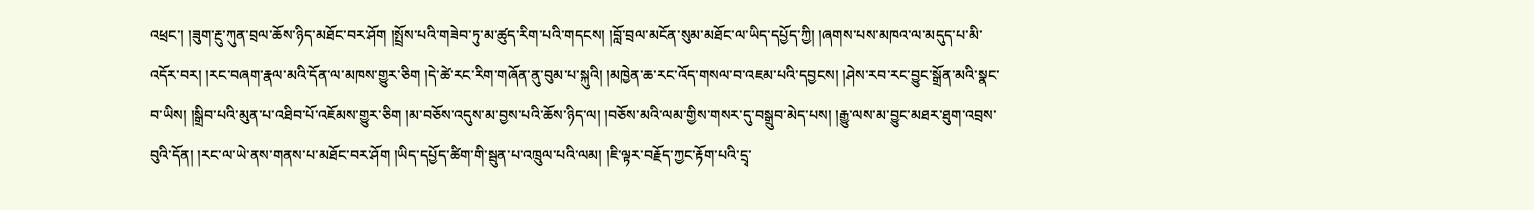འཕྲང་། །ཟུག་རྔུ་ཀུན་བྲལ་ཆོས་ཉིད་མཐོང་བར་ཤོག །སྤྲོས་པའི་གཟེབ་ཏུ་མ་ཚུད་རིག་པའི་གདངས། །བློ་བྲལ་མངོན་སུམ་མཐོང་ལ་ཡིད་དཔྱོད་ཀྱི། །ཞགས་པས་མཁའ་ལ་མདུད་པ་མི་འདོར་བར། །རང་བཞག་རྣལ་མའི་དོན་ལ་མཁས་གྱུར་ཅིག །དེ་ཚེ་རང་རིག་གཞོན་ནུ་བུམ་པ་སྐུའི། །མཁྱེན་ཆ་རང་འོད་གསལ་བ་འཇམ་པའི་དབྱངས། །ཤེས་རབ་རང་བྱུང་སྒྲོན་མའི་སྣང་བ་ཡིས། །སྒྲིབ་པའི་མུན་པ་འཐིབ་པོ་འཇོམས་གྱུར་ཅིག །མ་བཅོས་འདུས་མ་བྱས་པའི་ཆོས་ཉིད་ལ། །བཅོས་མའི་ལམ་གྱིས་གསར་དུ་བསྒྲུབ་མེད་པས། །རྒྱུ་ལས་མ་བྱུང་མཐར་ཐུག་འབྲས་བུའི་དོན། །རང་ལ་ཡེ་ནས་གནས་པ་མཐོང་བར་ཤོག །ཡིད་དཔྱོད་ཚིག་གི་སྦུན་པ་འཁྲུལ་པའི་ལམ། །ཇི་ལྟར་བརྗོད་ཀྱང་རྟོག་པའི་དྲྭ་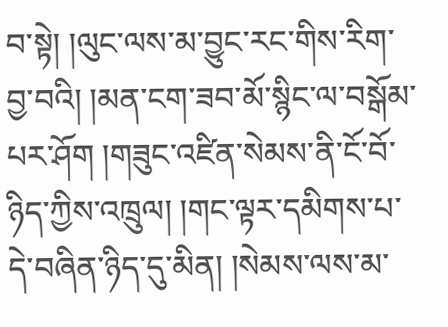བ་སྟེ། །ལུང་ལས་མ་བྱུང་རང་གིས་རིག་བྱ་བའི། །མན་ངག་ཟབ་མོ་སྙིང་ལ་བསྒོམ་པར་ཤོག །གཟུང་འཛིན་སེམས་ནི་ངོ་བོ་ཉིད་ཀྱིས་འཁྲུལ། །གང་ལྟར་དམིགས་པ་དེ་བཞིན་ཉིད་དུ་མིན། །སེམས་ལས་མ་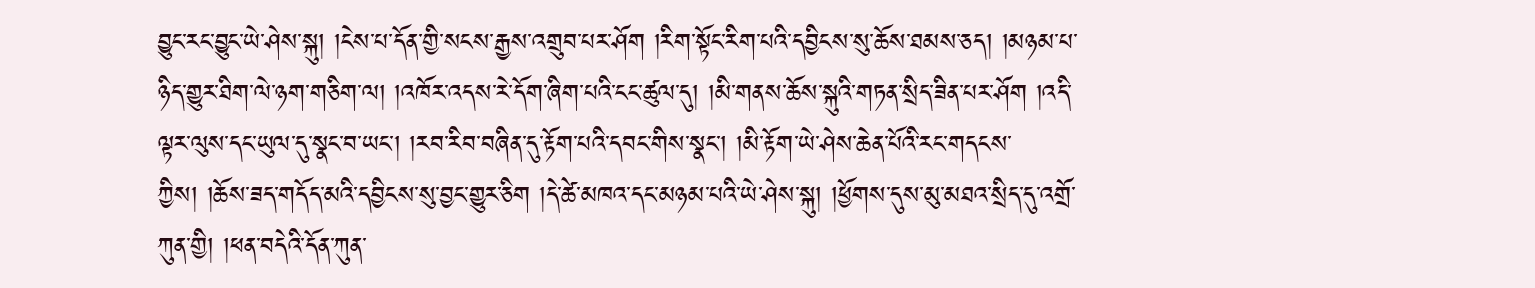བྱུང་རང་བྱུང་ཡེ་ཤེས་སྐུ། །ངེས་པ་དོན་གྱི་སངས་རྒྱས་འགྲུབ་པར་ཤོག །རིག་སྟོང་རིག་པའི་དབྱིངས་སུ་ཆོས་ཐམས་ཅད། །མཉམ་པ་ཉིད་གྱུར་ཐིག་ལེ་ཉག་གཅིག་ལ། །འཁོར་འདས་རེ་དོག་ཞིག་པའི་ངང་ཚུལ་དུ། །མི་གནས་ཆོས་སྐུའི་གཏན་སྲིད་ཟིན་པར་ཤོག །འདི་ལྟར་ལུས་དང་ཡུལ་དུ་སྣང་བ་ཡང་། །རབ་རིབ་བཞིན་དུ་རྟོག་པའི་དབང་གིས་སྣང་། །མི་རྟོག་ཡེ་ཤེས་ཆེན་པོའི་རང་གདངས་ཀྱིས། །ཆོས་ཟད་གདོད་མའི་དབྱིངས་སུ་བྱང་གྱུར་ཅིག །དེ་ཚེ་མཁའ་དང་མཉམ་པའི་ཡེ་ཤེས་སྐུ། །ཕྱོགས་དུས་མུ་མཐའ་སྲིད་དུ་འགྲོ་ཀུན་གྱི། །ཕན་བདེའི་དོན་ཀུན་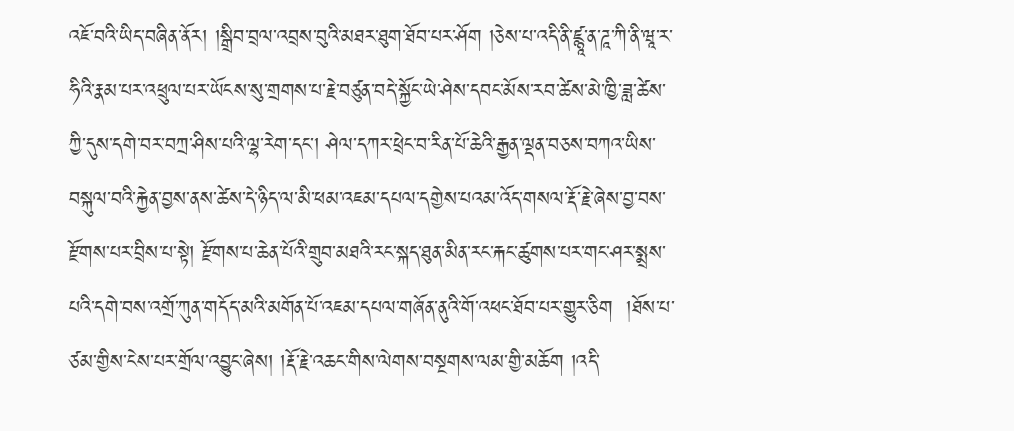འཇོ་བའི་ཡིད་བཞིན་ནོར། །སྒྲིབ་བྲལ་འབྲས་བུའི་མཐར་ཐུག་ཐོབ་པར་ཤོག །ཅེས་པ་འདི་ནི་ཛྙཱ་ན་ཌཱ་ཀི་ནི་ཝཱ་ར་ཧིའི་རྣམ་པར་འཕྲུལ་པར་ཡོངས་སུ་གྲགས་པ་རྗེ་བཙུན་བདེ་སྐྱོང་ཡེ་ཤེས་དབང་མོས་རབ་ཚེས་མེ་ཁྱི་ཟླ་ཚེས་ཀྱི་དུས་དགེ་བར་བཀྲ་ཤིས་པའི་ལྷ་རེག་དང་། ཤེལ་དཀར་ཕྲེང་བ་རིན་པོ་ཆེའི་རྒྱན་ལྡན་བཅས་བཀའ་ཡིས་བསྐུལ་བའི་རྐྱེན་བྱས་ནས་ཚེས་དེ་ཉིད་ལ་མི་ཕམ་འཇམ་དཔལ་དགྱེས་པའམ་འོད་གསལ་རྡོ་རྗེ་ཞེས་བྱ་བས་རྫོགས་པར་བྲིས་པ་སྟེ། རྫོགས་པ་ཆེན་པོའི་གྲུབ་མཐའི་རང་སྐད་ཐུན་མིན་རང་རྐང་ཚུགས་པར་གང་ཤར་སྨྲས་པའི་དགེ་བས་འགྲོ་ཀུན་གདོད་མའི་མགོན་པོ་འཇམ་དཔལ་གཞོན་ནུའི་གོ་འཕང་ཐོབ་པར་གྱུར་ཅིག  །ཐོས་པ་ཙམ་གྱིས་ངེས་པར་གྲོལ་འབྱུང་ཞེས། །རྡོ་རྗེ་འཆང་གིས་ལེགས་བསྔགས་ལམ་གྱི་མཆོག །འདི་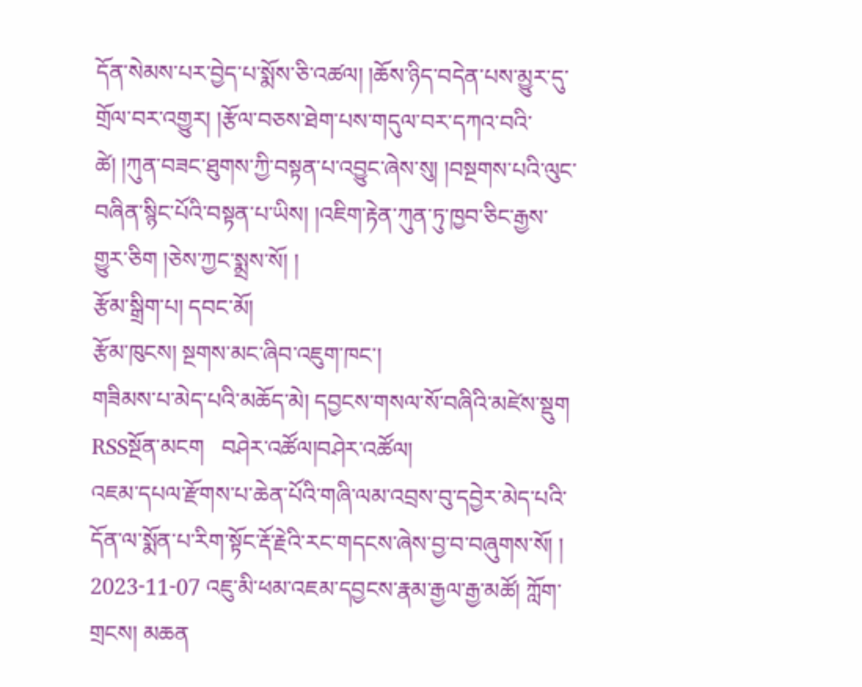དོན་སེམས་པར་བྱེད་པ་སྨོས་ཅི་འཚལ། །ཆོས་ཉིད་བདེན་པས་མྱུར་དུ་གྲོལ་བར་འགྱུར། །རྩོལ་བཅས་ཐེག་པས་གདུལ་བར་དཀའ་བའི་ཚེ། །ཀུན་བཟང་ཐུགས་ཀྱི་བསྟན་པ་འབྱུང་ཞེས་སུ། །བསྔགས་པའི་ལུང་བཞིན་སྙིང་པོའི་བསྟན་པ་ཡིས། །འཇིག་རྟེན་ཀུན་ཏུ་ཁྱབ་ཅིང་རྒྱས་གྱུར་ཅིག །ཅེས་ཀྱང་སྨྲས་སོ། །
རྩོམ་སྒྲིག་པ། དབང་མོ།
རྩོམ་ཁུངས། སྔགས་མང་ཞིབ་འཇུག་ཁང་།
གཟིམས་པ་མེད་པའི་མཆོད་མེ། དབྱངས་གསལ་སོ་བཞིའི་མཛེས་སྡུག  RSSསྔོན་མངག   བཤེར་འཚོལ།བཤེར་འཚོལ།
འཇམ་དཔལ་རྫོགས་པ་ཆེན་པོའི་གཞི་ལམ་འབྲས་བུ་དབྱེར་མེད་པའི་དོན་ལ་སྨོན་པ་རིག་སྟོང་རྡོ་རྗེའི་རང་གདངས་ཞེས་བྱ་བ་བཞུགས་སོ། །
2023-11-07 འཇུ་མི་ཕམ་འཇམ་དབྱངས་རྣམ་རྒྱལ་རྒྱ་མཚོ། ཀློག་གྲངས། མཆན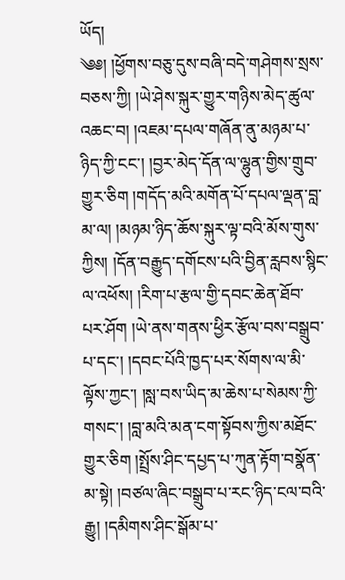ཡོད།
༄༅། །ཕྱོགས་བཅུ་དུས་བཞི་བདེ་གཤེགས་སྲས་བཅས་ཀྱི། །ཡེ་ཤེས་སྐུར་གྱུར་གཉིས་མེད་ཚུལ་འཆང་བ། །འཇམ་དཔལ་གཞོན་ནུ་མཉམ་པ་ཉིད་ཀྱི་ངང་། །བྱར་མེད་དོན་ལ་ལྷུན་གྱིས་གྲུབ་གྱུར་ཅིག །གདོད་མའི་མགོན་པོ་དཔལ་ལྡན་བླ་མ་ལ། །མཉམ་ཉིད་ཆོས་སྐུར་ལྟ་བའི་མོས་གུས་ཀྱིས། །དོན་བརྒྱུད་དགོངས་པའི་བྱིན་རླབས་སྙིང་ལ་འཕོས། །རིག་པ་རྩལ་གྱི་དབང་ཆེན་ཐོབ་པར་ཤོག །ཡེ་ནས་གནས་ཕྱིར་རྩོལ་བས་བསྒྲུབ་པ་དང་། །དབང་པོའི་ཁྱད་པར་སོགས་ལ་མི་ལྟོས་ཀྱང་། །སླ་བས་ཡིད་མ་ཆེས་པ་སེམས་ཀྱི་གསང་། །བླ་མའི་མན་ངག་སྟོབས་ཀྱིས་མཐོང་གྱུར་ཅིག །སྤྲོས་ཤིང་དཔྱད་པ་ཀུན་རྟོག་བསྣོན་མ་སྟེ། །བཙལ་ཞིང་བསྒྲུབ་པ་རང་ཉིད་ངལ་བའི་རྒྱུ། །དམིགས་ཤིང་སྒོམ་པ་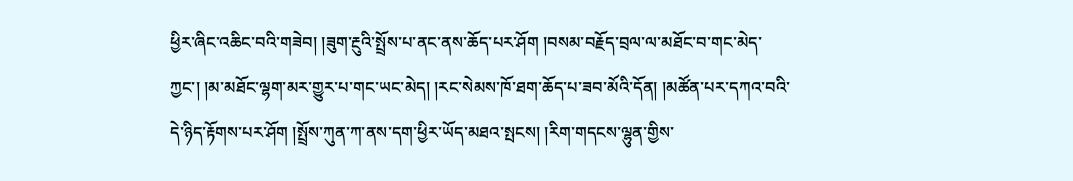ཕྱིར་ཞིང་འཆིང་བའི་གཟེབ། །ཟུག་རྔུའི་སྤྲོས་པ་ནང་ནས་ཆོད་པར་ཤོག །བསམ་བརྗོད་བྲལ་ལ་མཐོང་བ་གང་མེད་ཀྱང་། །མ་མཐོང་ལྷག་མར་གྱུར་པ་གང་ཡང་མེད། །རང་སེམས་ཁོ་ཐག་ཆོད་པ་ཟབ་མོའི་དོན། །མཚོན་པར་དཀའ་བའི་དེ་ཉིད་རྟོགས་པར་ཤོག །སྤྲོས་ཀུན་ཀ་ནས་དག་ཕྱིར་ཡོད་མཐའ་སྤངས། །རིག་གདངས་ལྷུན་གྱིས་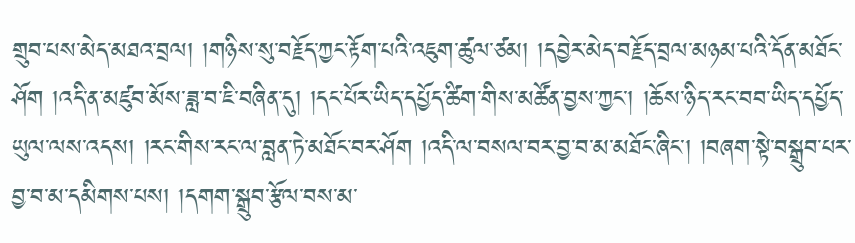གྲུབ་པས་མེད་མཐའ་བྲལ། །གཉིས་སུ་བརྗོད་ཀྱང་རྟོག་པའི་འཇུག་ཚུལ་ཙམ། །དབྱེར་མེད་བརྗོད་བྲལ་མཉམ་པའི་དོན་མཐོང་ཤོག །འདི་ན་མཛུབ་མོས་ཟླ་བ་ཇི་བཞིན་དུ། །དང་པོར་ཡིད་དཔྱོད་ཚིག་གིས་མཚོན་བྱས་ཀྱང་། །ཆོས་ཉིད་རང་བབ་ཡིད་དཔྱོད་ཡུལ་ལས་འདས། །རང་གིས་རང་ལ་བླན་ཏེ་མཐོང་བར་ཤོག །འདི་ལ་བསལ་བར་བྱ་བ་མ་མཐོང་ཞིང་། །བཞག་སྟེ་བསྒྲུབ་པར་བྱ་བ་མ་དམིགས་པས། །དགག་སྒྲུབ་རྩོལ་བས་མ་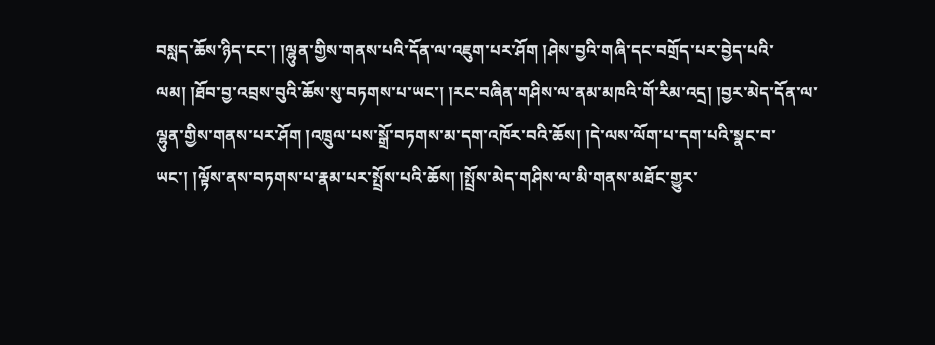བསླད་ཆོས་ཉིད་ངང་། །ལྷུན་གྱིས་གནས་པའི་དོན་ལ་འཇུག་པར་ཤོག །ཤེས་བྱའི་གཞི་དང་བགྲོད་པར་བྱེད་པའི་ལམ། །ཐོབ་བྱ་འབྲས་བུའི་ཆོས་སུ་བཏགས་པ་ཡང་། །རང་བཞིན་གཤིས་ལ་ནམ་མཁའི་གོ་རིམ་འདྲ། །བྱར་མེད་དོན་ལ་ལྷུན་གྱིས་གནས་པར་ཤོག །འཁྲུལ་པས་སྒྲོ་བཏགས་མ་དག་འཁོར་བའི་ཆོས། །དེ་ལས་ལོག་པ་དག་པའི་སྣང་བ་ཡང་། །ལྟོས་ནས་བཏགས་པ་རྣམ་པར་སྤྲོས་པའི་ཆོས། །སྤྲོས་མེད་གཤིས་ལ་མི་གནས་མཐོང་གྱུར་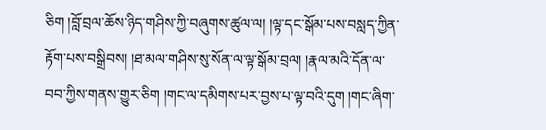ཅིག །བློ་བྲལ་ཆོས་ཉིད་གཤིས་ཀྱི་བཞུགས་ཚུལ་ལ། །ལྟ་དང་སྒོམ་པས་བསླད་ཀྱིན་རྟོག་པས་བསྒྲིབས། །ཐ་མལ་གཤིས་སུ་སོན་ལ་ལྟ་སྒོམ་བྲལ། །རྣལ་མའི་དོན་ལ་བབ་ཀྱིས་གནས་གྱུར་ཅིག །གང་ལ་དམིགས་པར་བྱས་པ་ལྟ་བའི་དུག །གང་ཞིག་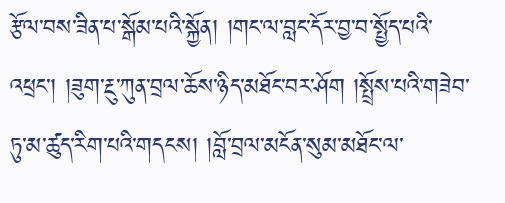རྩོལ་བས་ཟིན་པ་སྒོམ་པའི་སྐྱོན། །གང་ལ་བླང་དོར་བྱ་བ་སྤྱོད་པའི་འཕྲང་། །ཟུག་རྔུ་ཀུན་བྲལ་ཆོས་ཉིད་མཐོང་བར་ཤོག །སྤྲོས་པའི་གཟེབ་ཏུ་མ་ཚུད་རིག་པའི་གདངས། །བློ་བྲལ་མངོན་སུམ་མཐོང་ལ་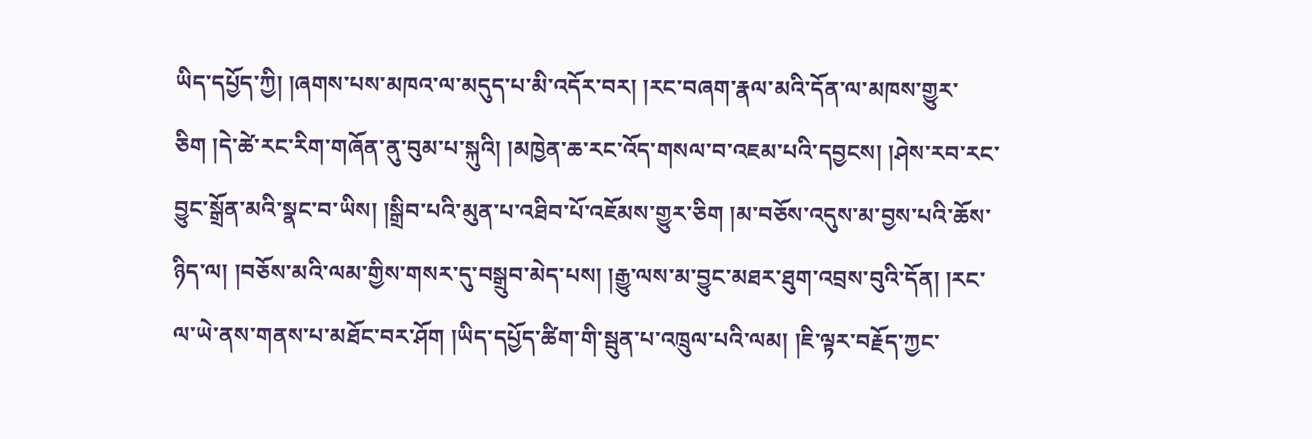ཡིད་དཔྱོད་ཀྱི། །ཞགས་པས་མཁའ་ལ་མདུད་པ་མི་འདོར་བར། །རང་བཞག་རྣལ་མའི་དོན་ལ་མཁས་གྱུར་ཅིག །དེ་ཚེ་རང་རིག་གཞོན་ནུ་བུམ་པ་སྐུའི། །མཁྱེན་ཆ་རང་འོད་གསལ་བ་འཇམ་པའི་དབྱངས། །ཤེས་རབ་རང་བྱུང་སྒྲོན་མའི་སྣང་བ་ཡིས། །སྒྲིབ་པའི་མུན་པ་འཐིབ་པོ་འཇོམས་གྱུར་ཅིག །མ་བཅོས་འདུས་མ་བྱས་པའི་ཆོས་ཉིད་ལ། །བཅོས་མའི་ལམ་གྱིས་གསར་དུ་བསྒྲུབ་མེད་པས། །རྒྱུ་ལས་མ་བྱུང་མཐར་ཐུག་འབྲས་བུའི་དོན། །རང་ལ་ཡེ་ནས་གནས་པ་མཐོང་བར་ཤོག །ཡིད་དཔྱོད་ཚིག་གི་སྦུན་པ་འཁྲུལ་པའི་ལམ། །ཇི་ལྟར་བརྗོད་ཀྱང་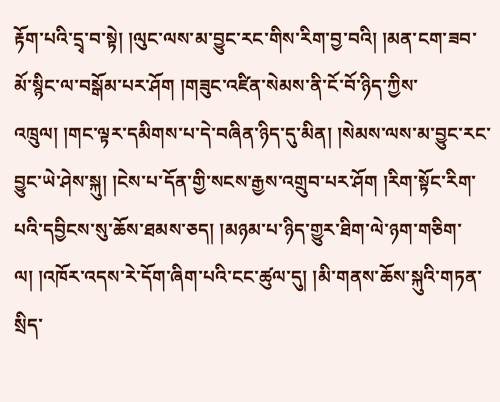རྟོག་པའི་དྲྭ་བ་སྟེ། །ལུང་ལས་མ་བྱུང་རང་གིས་རིག་བྱ་བའི། །མན་ངག་ཟབ་མོ་སྙིང་ལ་བསྒོམ་པར་ཤོག །གཟུང་འཛིན་སེམས་ནི་ངོ་བོ་ཉིད་ཀྱིས་འཁྲུལ། །གང་ལྟར་དམིགས་པ་དེ་བཞིན་ཉིད་དུ་མིན། །སེམས་ལས་མ་བྱུང་རང་བྱུང་ཡེ་ཤེས་སྐུ། །ངེས་པ་དོན་གྱི་སངས་རྒྱས་འགྲུབ་པར་ཤོག །རིག་སྟོང་རིག་པའི་དབྱིངས་སུ་ཆོས་ཐམས་ཅད། །མཉམ་པ་ཉིད་གྱུར་ཐིག་ལེ་ཉག་གཅིག་ལ། །འཁོར་འདས་རེ་དོག་ཞིག་པའི་ངང་ཚུལ་དུ། །མི་གནས་ཆོས་སྐུའི་གཏན་སྲིད་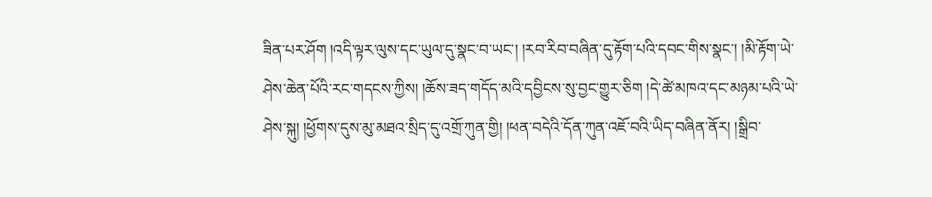ཟིན་པར་ཤོག །འདི་ལྟར་ལུས་དང་ཡུལ་དུ་སྣང་བ་ཡང་། །རབ་རིབ་བཞིན་དུ་རྟོག་པའི་དབང་གིས་སྣང་། །མི་རྟོག་ཡེ་ཤེས་ཆེན་པོའི་རང་གདངས་ཀྱིས། །ཆོས་ཟད་གདོད་མའི་དབྱིངས་སུ་བྱང་གྱུར་ཅིག །དེ་ཚེ་མཁའ་དང་མཉམ་པའི་ཡེ་ཤེས་སྐུ། །ཕྱོགས་དུས་མུ་མཐའ་སྲིད་དུ་འགྲོ་ཀུན་གྱི། །ཕན་བདེའི་དོན་ཀུན་འཇོ་བའི་ཡིད་བཞིན་ནོར། །སྒྲིབ་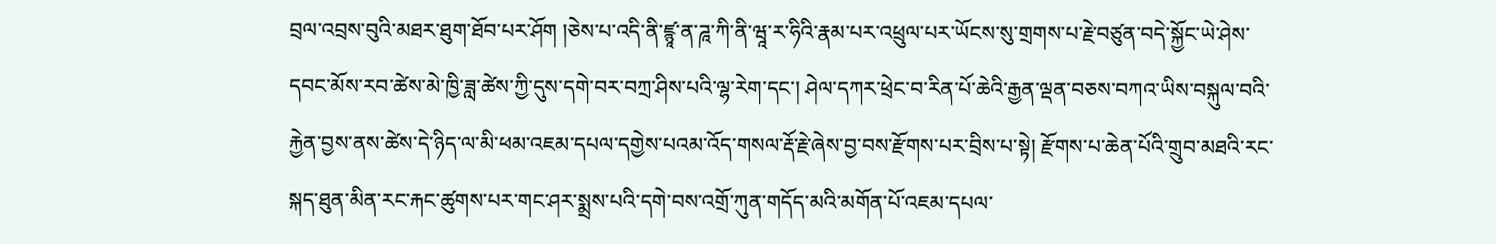བྲལ་འབྲས་བུའི་མཐར་ཐུག་ཐོབ་པར་ཤོག །ཅེས་པ་འདི་ནི་ཛྙཱ་ན་ཌཱ་ཀི་ནི་ཝཱ་ར་ཧིའི་རྣམ་པར་འཕྲུལ་པར་ཡོངས་སུ་གྲགས་པ་རྗེ་བཙུན་བདེ་སྐྱོང་ཡེ་ཤེས་དབང་མོས་རབ་ཚེས་མེ་ཁྱི་ཟླ་ཚེས་ཀྱི་དུས་དགེ་བར་བཀྲ་ཤིས་པའི་ལྷ་རེག་དང་། ཤེལ་དཀར་ཕྲེང་བ་རིན་པོ་ཆེའི་རྒྱན་ལྡན་བཅས་བཀའ་ཡིས་བསྐུལ་བའི་རྐྱེན་བྱས་ནས་ཚེས་དེ་ཉིད་ལ་མི་ཕམ་འཇམ་དཔལ་དགྱེས་པའམ་འོད་གསལ་རྡོ་རྗེ་ཞེས་བྱ་བས་རྫོགས་པར་བྲིས་པ་སྟེ། རྫོགས་པ་ཆེན་པོའི་གྲུབ་མཐའི་རང་སྐད་ཐུན་མིན་རང་རྐང་ཚུགས་པར་གང་ཤར་སྨྲས་པའི་དགེ་བས་འགྲོ་ཀུན་གདོད་མའི་མགོན་པོ་འཇམ་དཔལ་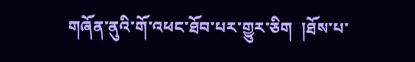གཞོན་ནུའི་གོ་འཕང་ཐོབ་པར་གྱུར་ཅིག  །ཐོས་པ་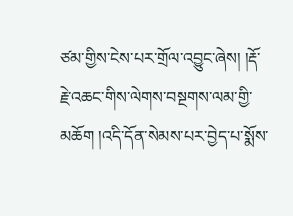ཙམ་གྱིས་ངེས་པར་གྲོལ་འབྱུང་ཞེས། །རྡོ་རྗེ་འཆང་གིས་ལེགས་བསྔགས་ལམ་གྱི་མཆོག །འདི་དོན་སེམས་པར་བྱེད་པ་སྨོས་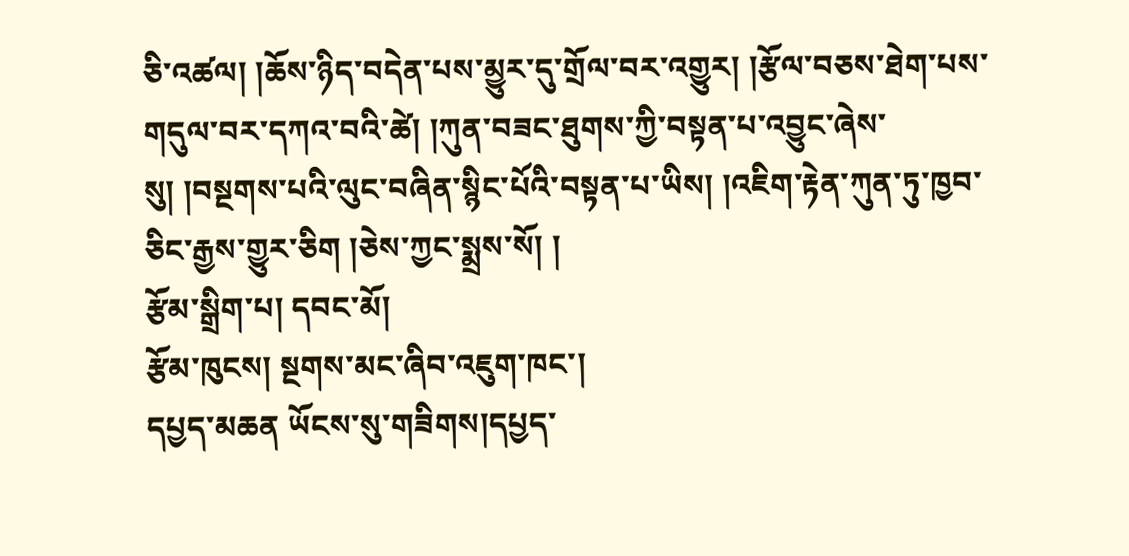ཅི་འཚལ། །ཆོས་ཉིད་བདེན་པས་མྱུར་དུ་གྲོལ་བར་འགྱུར། །རྩོལ་བཅས་ཐེག་པས་གདུལ་བར་དཀའ་བའི་ཚེ། །ཀུན་བཟང་ཐུགས་ཀྱི་བསྟན་པ་འབྱུང་ཞེས་སུ། །བསྔགས་པའི་ལུང་བཞིན་སྙིང་པོའི་བསྟན་པ་ཡིས། །འཇིག་རྟེན་ཀུན་ཏུ་ཁྱབ་ཅིང་རྒྱས་གྱུར་ཅིག །ཅེས་ཀྱང་སྨྲས་སོ། །
རྩོམ་སྒྲིག་པ། དབང་མོ།
རྩོམ་ཁུངས། སྔགས་མང་ཞིབ་འཇུག་ཁང་།
དཔྱད་མཆན ཡོངས་སུ་གཟིགས།དཔྱད་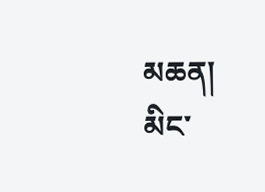མཆན།
མིང་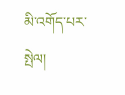མི་འགོད་པར་སྤེལ།